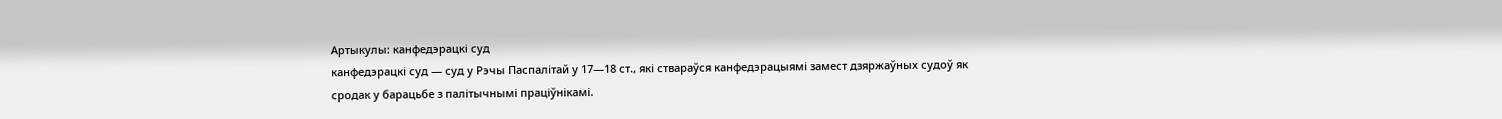Артыкулы: канфедэрацкі суд
канфедэрацкі суд — суд у Рэчы Паспалiтай у 17—18 ст., якi ствараўся канфедэрацыямi замест дзяржаўных судоў як сродак у барацьбе з палiтычнымі працiўнiкамi.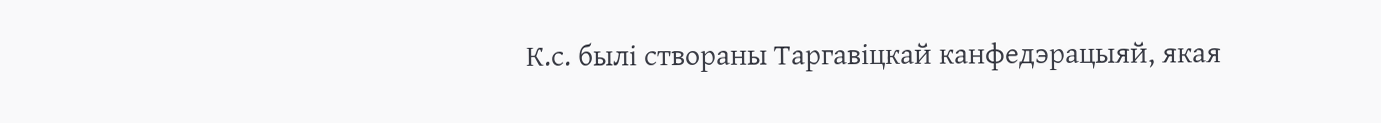К.с. былi створаны Таргавiцкай канфедэрацыяй, якая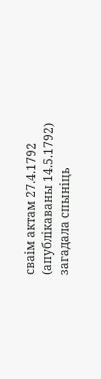сваiм актам 27.4.1792 (апублiкаваны 14.5.1792) загадала спынiць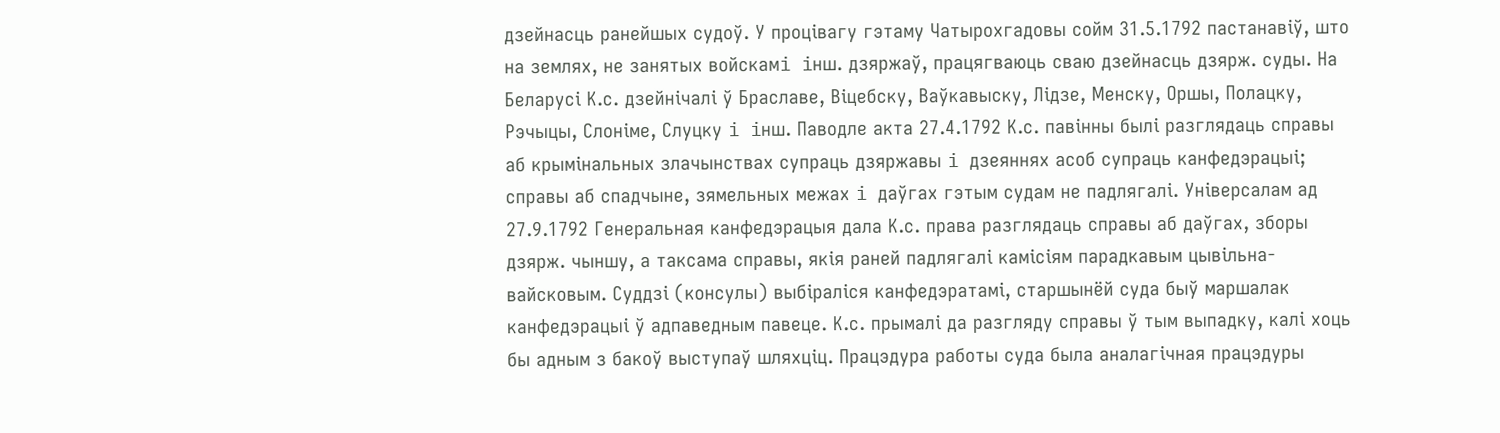дзейнасць ранейшых судоў. У процiвагу гэтаму Чатырохгадовы сойм 31.5.1792 пастанавiў, што на землях, не занятых войскамi iнш. дзяржаў, працягваюць сваю дзейнасць дзярж. суды. На Беларусi К.с. дзейнiчалi ў Браславе, Вiцебску, Ваўкавыску, Лiдзе, Менску, Оршы, Полацку, Рэчыцы, Слонiме, Слуцку i iнш. Паводле акта 27.4.1792 К.с. павiнны былi разглядаць справы аб крымiнальных злачынствах супраць дзяржавы i дзеяннях асоб супраць канфедэрацыi; справы аб спадчыне, зямельных межах i даўгах гэтым судам не падлягалi. Унiверсалам ад 27.9.1792 Генеральная канфедэрацыя дала К.с. права разглядаць справы аб даўгах, зборы дзярж. чыншу, а таксама справы, якiя раней падлягалi камiсiям парадкавым цывiльна-вайсковым. Суддзi (консулы) выбiралiся канфедэратамi, старшынёй суда быў маршалак канфедэрацыi ў адпаведным павеце. К.с. прымалi да разгляду справы ў тым выпадку, калi хоць бы адным з бакоў выступаў шляхцiц. Працэдура работы суда была аналагiчная працэдуры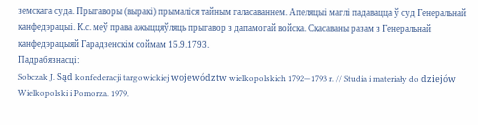земскага суда. Прыгаворы (выракi) прымалiся тайным галасаваннем. Апеляцыi маглі падавацца ў суд Генеральнай канфедэрацыі. К.с. меў права ажыццяўляць прыгавор з дапамогай войска. Скасаваны разам з Генеральнай канфедэрацыяй Гарадзенскiм соймам 15.9.1793.
Падрабязнасці:
Sobczak J. Sąd konfederacji targowickiej województw wielkopolskich 1792—1793 r. // Studia i materiały do dziejów Wielkopolski i Pomorza. 1979.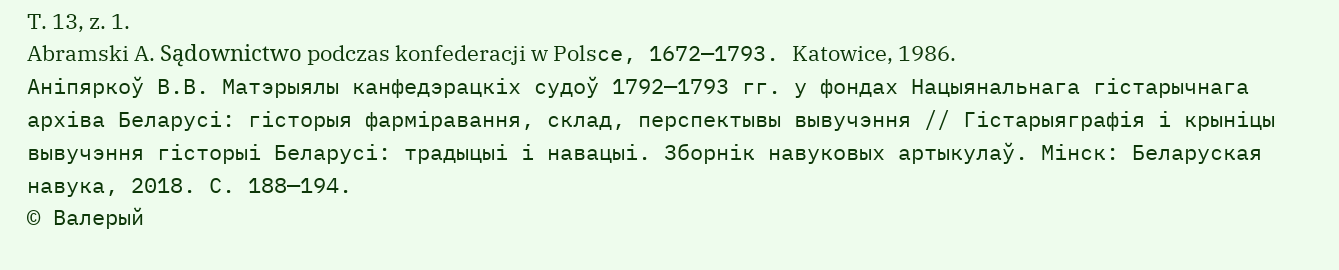T. 13, z. 1.
Abramski A. Sądownictwo podczas konfederacji w Polsсe, 1672—1793. Katowice, 1986.
Аніпяркоў В.В. Матэрыялы канфедэрацкіх судоў 1792—1793 гг. у фондах Нацыянальнага гістарычнага архіва Беларусі: гісторыя фарміравання, склад, перспектывы вывучэння // Гістарыяграфія і крыніцы вывучэння гісторыі Беларусі: традыцыі і навацыі. Зборнік навуковых артыкулаў. Мінск: Беларуская навука, 2018. С. 188—194.
© Валерый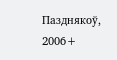Пазднякоў, 2006+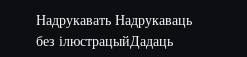Надрукавать Надрукаваць без ілюстрацыйДадаць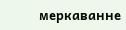меркаванне